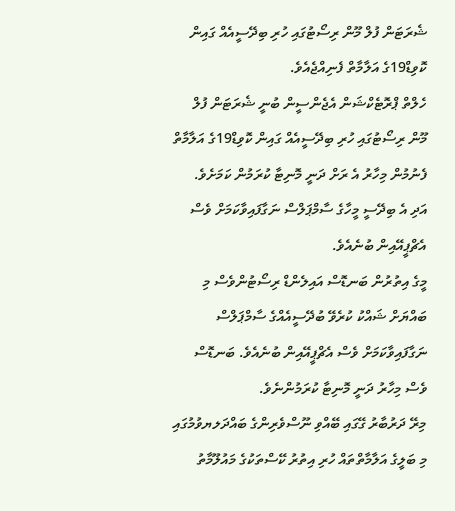ޝެރަޓަން ފުލް މޫން ރިސޯޓުގައި ހުރި ބިދޭސީއެއް ގައިން ކޮވިޑް19ގެ އަލާމާތް ފެނިއްޖެއެވެ.
ހެލްތް ޕްރޮޓެކްޝަން އެޖެންސީން ބުނީ ޝެރަޓަން ފުލް މޫން ރިސޯޓުގައި ހުރި ބިދޭސީއެއް ގައިން ކޮވިޑް19ގެ އަލާމާތް ފެނުމުން މިހާރު އެ ރަށް ދަނީ މޮނިޓާ ކުރަމުން ކަމަށެވެ.
އަދި އެ ބިދޭސީ މީހާގެ ސާމްޕަލްސް ނަގާފައިވާކަމަށް ވެސް އެޗްޕީއޭއިން ބުނެއެވެ.
މީގެ އިތުރުން ބަނޑޮސް އައިލެންޑް ރިސޯޓުންވެސް މި ބައްޔަށް ޝައްކު ކުރެވޭ ބުދޭސީއެއްގެ ސާމްޕަލްސް ނަގާފައިވާކަމަށް ވެސް އެޗްޕީއޭއިން ބުނެއެވެ. ބަނޑޮސް ވެސް މިހާރު ދަނީ މޮނިޓާ ކުރަމުންނެވެ.
މިރޭ ދަރުބާރު ގޭގައި ބޭއްވި ނޫސްވެރިންގެ ބައްދަލޔވުމުގައި މި ބަލީގެ އަލާމާތްތައް ހުރި އިތުރު ކޭސްތަކުގެ މައުލޫމާތު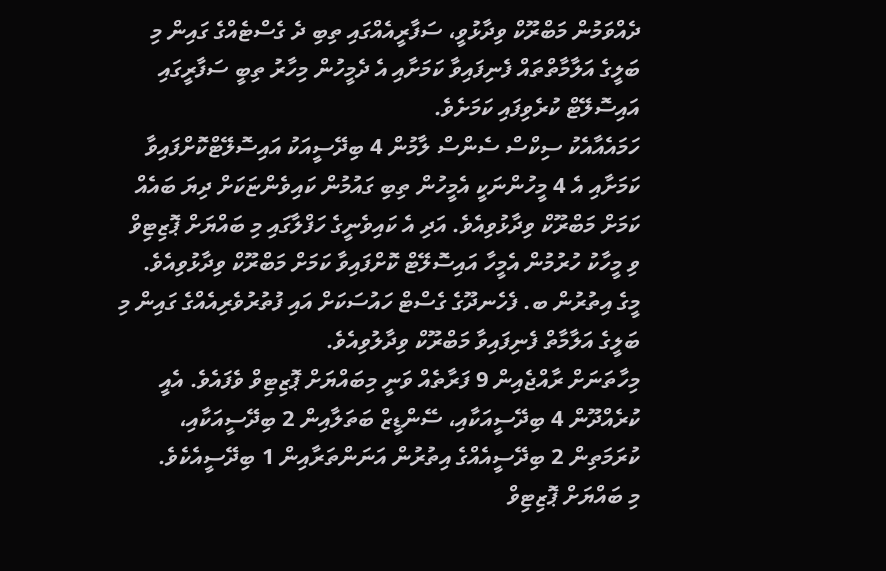ދެއްވަމުން މަބްރޫކް ވިދާޅުވީ، ސަފާރީއެއްގައި ތިބި ދެ ގެސްޓެއްގެ ގައިން މި ބަލީގެ އަލާމާތްތައް ފެނިފައިވާ ކަމަށާއި އެ ދެމީހުން މިހާރު ތިބީ ސަފާރީގައި އައިސޮލޭޓް ކުރެވިފައި ކަމަށެވެ.
ހަމައެއާއެކު ސިކްސް ސެންސް ލާމުން 4 ބިދޭސީއަކު އައިސޮލޭޓްކޮށްފައިވާ ކަމަށާއި އެ 4 މީހުންނަކީ އެމީހުން ތިބި ގައުމުން ކައިވެންޏަކަށް ދިޔަ ބައެއް ކަމަށް މަބްރޫކް ވިދާޅުވިއެވެ. އަދި އެ ކައިވެނީގެ ހަފްލާގައި މި ބައްޔަށް ޕޮޒިޓިވް ވި މީހާކު ހުރުމުން އެމީހާ އައިސޮލޭޓް ކޮށްފައިވާ ކަމަށް މަބްރޫކް ވިދާޅުވިއެވެ.
މީގެ އިތުރުން ބ. ފެހެނދޫގެ ގެސްޓް ހައުސަކަށް އައި ފުތުރުވެރިއެއްގެ ގައިން މި ބަލީގެ އަލާމާތް ފެނިފައިވާ މަބްރޫކް ވިދާލުވިއެވެ.
މިހާތަނަށް ރާއްޖެއިން 9 ފަރާތެއް ވަނީ މިބައްޔަށް ޕޮޒިޓިވް ވެފައެވެ. އެއީ ކުރެއްދޫން 4 ބިދޭސީއަކާއި، ސޭންޑީޒް ބަތަލާއިން 2 ބިދޭސީއަކާއި، ކުރަމަތިން 2 ބިދޭސީއެއްގެ އިތުރުން އަނަންތަރާއިން 1 ބިދޭސީއެކެވެ.
މި ބައްޔަށް ޕޮޒިޓިވް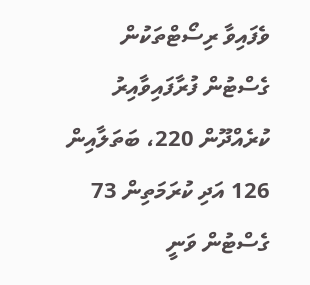ވެފައިވާ ރިސޯޓްތަކުން ގެސްޓުން ފުރާފައިވާއިރު ކުރެއްދޫން 220، ބަތަލާއިން 126 އަދި ކުރަމަތިން 73 ގެސްޓުން ވަނީ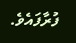ފުރާފައެވެ.